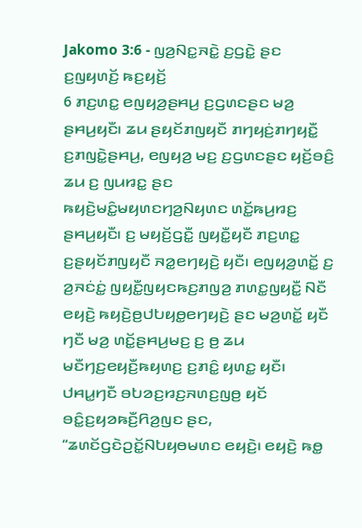Jakomo 3:6 - ꤜꤤ꤬ꤡꤢ꤭ꤏꤢꤧ꤭ ꤢ꤬ꤞꤢꤧ꤭ ꤔꤢ ꤢ꤬ꤜꤟꤛꤢꤩ꤬ ꤒꤢ꤬ꤟꤢꤩ꤬
6 ꤊꤢ꤬ꤛꤢ꤭ ꤕꤜꤟꤤ꤬ꤔꤌꤣ꤬ ꤢ꤬ꤞꤛꤢꤔꤢ ꤗꤤ꤬ ꤔꤌꤣ꤬ꤟꤢꤪ꤯ ꤘꤣ ꤔꤟꤢꤩꤊꤜꤟꤢꤪ ꤊꤚꤟꤢꤦ꤬ꤊꤚꤟꤢꤪ꤭ ꤢ꤬ꤊꤜꤢꤧ꤭ꤔꤌꤣ꤬, ꤕꤜꤟꤤ꤬ ꤗꤢ꤬ ꤢ꤬ꤞꤛꤢꤔꤢ ꤟꤢꤩ꤬ꤋꤢꤨ꤬ ꤘꤣ ꤢ꤬ ꤜꤣꤙꤢ꤭ ꤔꤢ ꤒꤟꤢꤧ꤬ꤗꤢꤨ꤭ꤗꤟꤛꤢꤚꤤ꤬ꤡꤟꤛꤢ ꤛꤢꤩ꤭ꤒꤣ꤬ꤙꤢ꤬ ꤔꤌꤣ꤬ꤟꤢꤪ꤯ ꤢ꤬ ꤗꤟꤢꤩ꤬ꤞꤢꤪ꤭ ꤜꤟꤢꤪ꤭ꤟꤢꤪ ꤊꤢ꤬ꤛꤢ꤭ ꤢ꤬ꤔꤟꤢꤩꤊꤜꤟꤢꤪ ꤏꤤ꤭ꤕꤚꤟꤢꤧ꤬ ꤟꤢꤪ꤯ ꤕꤜꤟꤤ꤬ꤛꤢꤩ꤭ ꤢ꤬ ꤤ꤬ꤏꤢꤦꤢꤦ꤭ ꤜꤟꤢꤪ꤭ꤜꤟꤢꤒꤢ꤬ꤊꤜꤤ꤬ ꤊꤛꤢ꤭ꤜꤟꤢꤪ꤭ ꤡꤢꤪ ꤕꤟꤢꤧ꤬ ꤒꤟꤢꤧ꤬ꤥ꤬ꤓꤝꤟꤥ꤭ꤕꤚꤟꤢꤧ꤬ ꤔꤢ ꤗꤤ꤬ꤛꤢꤩ꤭ ꤟꤢꤪ ꤚꤢꤪ ꤗꤤ꤬ ꤛꤢꤩ꤭ꤔꤌꤣ꤬ꤗꤢ꤬ ꤢ꤬ ꤥ꤬ ꤘꤣ ꤗꤢꤪꤚꤢ꤬ꤕꤟꤢꤪ꤬ꤒꤟꤛꤢ꤬ ꤢ꤬ꤊꤢꤨ꤭ ꤟꤛꤢ꤭ ꤟꤢꤪ꤯
ꤓꤌꤣ꤭ꤚꤢꤪ ꤋꤝꤤꤢ꤬ꤙꤢ꤬ꤏꤛꤢ꤬ꤜꤥ꤬ ꤟꤢꤩ ꤋꤢꤨ꤭ꤢ꤬ꤟꤤꤒꤢꤪ꤬ꤖꤤ꤬ꤜꤢ ꤔꤢ, “ꤘꤛꤢꤩꤞꤢꤧꤑꤢꤩ꤭ꤡꤝꤟꤥꤗꤛꤢ ꤕꤟꤢꤧ꤬꤯ ꤕꤟꤢꤧ꤬ ꤒꤥ꤭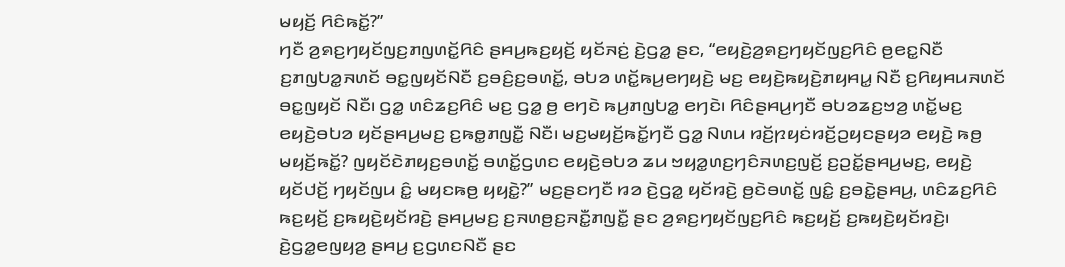ꤗꤟꤢꤩ꤬ ꤖꤢꤨꤒꤢꤩ꤭?”
ꤚꤢꤪ ꤤ꤬ꤎꤢ꤬ꤚꤟꤢꤩꤜꤢ꤬ꤊꤜꤛꤢꤩ꤭ꤖꤢꤨ ꤔꤌꤣ꤬ꤒꤢ꤬ꤟꤢꤩ꤬ ꤟꤢꤩꤏꤢꤦ꤬ ꤢꤧ꤬ꤞꤤ꤭ ꤔꤢ, “ꤕꤟꤢꤧ꤬ꤤ꤬ꤎꤢ꤬ꤚꤟꤢꤩꤜꤢ꤬ꤖꤢꤨ ꤥ꤬ꤕꤢ꤭ꤡꤢꤪ ꤢ꤬ꤊꤜꤝꤤ꤭ꤏꤛꤢꤩ ꤋꤢ꤭ꤜꤟꤢꤩꤡꤢꤪ ꤢ꤬ꤋꤢꤨ꤬ꤢ꤬ꤋꤛꤢꤩ꤭, ꤋꤝꤤ ꤛꤢꤩ꤭ꤒꤣ꤬ꤕꤚꤟꤢꤧ꤬ ꤗꤢ꤬ ꤕꤟꤢꤧ꤬ꤒꤟꤢꤧ꤬ꤊꤟꤌꤣ꤭ ꤡꤢꤪ ꤢ꤬ꤖꤟꤌꤣꤏꤛꤢꤩ ꤋꤢ꤭ꤜꤟꤢꤩ ꤡꤢꤪ꤯ ꤞꤤ꤭ ꤛꤢꤨꤘꤢ꤬ꤖꤢꤨ ꤗꤢ꤬ ꤞꤤ꤭ ꤥ꤬ ꤕꤚꤢꤧ ꤒꤣ꤬ꤊꤜꤝꤤ꤭ ꤕꤚꤢꤧ꤯ ꤖꤢꤨꤔꤌꤣ꤬ꤚꤢꤪ ꤋꤝꤤꤘꤢ꤬ꤠꤤ꤬ ꤛꤢꤩ꤭ꤗꤢ꤬ ꤕꤟꤢꤧ꤬ꤋꤝꤤ ꤟꤢꤩꤔꤌꤣ꤬ꤗꤢ꤬ ꤢ꤬ꤒꤥ꤭ꤊꤜꤢꤪ꤭ ꤡꤢꤪ꤯ ꤗꤢ꤬ꤗꤟꤢꤩ꤬ꤒꤢꤩ꤭ꤚꤢꤪ ꤞꤤ꤭ ꤡꤛꤣ ꤙꤢꤩ꤬ꤐꤟꤢꤦꤙꤢꤩ꤬ꤑꤟꤢꤔꤟꤤ ꤕꤟꤢꤧ꤬ ꤒꤥ꤬ ꤗꤟꤢꤩ꤬ꤒꤢꤩ꤭? ꤜꤟꤢꤩꤢꤧꤊꤟꤢ꤬ꤋꤛꤢꤩ꤭ ꤋꤛꤢꤩ꤭ꤞꤛꤢ ꤕꤟꤢꤧ꤬ꤋꤝꤤ ꤘꤣ ꤠꤟꤤ꤭ꤛꤢ꤬ꤚꤢꤨꤏꤛꤢ꤬ꤜꤢꤩ꤬ ꤢ꤬ꤑꤢꤩ꤭ꤔꤌꤣ꤬ꤗꤢ꤬, ꤕꤟꤢꤧ꤬ ꤟꤢꤩꤓꤢꤩ꤬ ꤚꤟꤢꤩꤜꤣ ꤢꤨ꤭ ꤗꤟꤢꤒꤥ꤬ ꤟꤟꤢꤧ꤭?” ꤗꤢ꤬ꤔꤢꤚꤢꤪ ꤙꤤ ꤢꤧ꤬ꤞꤤ꤭ ꤟꤢꤩꤙꤢꤧ꤬ ꤥ꤬ꤢꤧꤋꤛꤢꤩ꤭ ꤜꤢꤨ꤭ ꤢ꤬ꤋꤢꤧ꤭ꤔꤌꤣ꤬, ꤛꤢꤨꤘꤢ꤬ꤖꤢꤨ ꤒꤢ꤬ꤟꤢꤩ꤬ ꤢ꤬ꤒꤟꤢꤧ꤬ꤟꤢꤩꤙꤢꤧ꤬ ꤔꤌꤣ꤬ꤗꤢ꤬ ꤢ꤬ꤏꤛꤥ꤬ꤢ꤬ꤏꤢꤪ꤭ꤊꤜꤢꤪ꤭ ꤔꤢ ꤤ꤬ꤎꤢ꤬ꤚꤟꤢꤩꤜꤢ꤬ꤖꤢꤨ ꤒꤢ꤬ꤟꤢꤩ꤬ ꤢ꤬ꤒꤟꤢꤧ꤬ꤟꤢꤩꤙꤢꤧ꤬꤯
ꤢꤧ꤬ꤞꤤ꤭ꤕꤜꤟꤤ꤬ ꤔꤌꤣ꤬ ꤢ꤬ꤞꤛꤢꤡꤢꤪ ꤔꤢ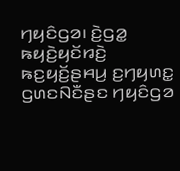ꤚꤟꤢꤨꤞꤤ꤯ ꤢꤧ꤬ꤞꤤ꤭ ꤒꤟꤢꤧ꤬ꤟꤢꤩꤙꤢꤧ꤬ ꤒꤢ꤬ꤟꤢꤩ꤬ꤔꤌꤣ꤬ ꤢ꤬ꤚꤟꤛꤢ꤭ ꤞꤛꤢꤡꤢꤪꤔꤢ ꤚꤟꤢꤨꤞꤤ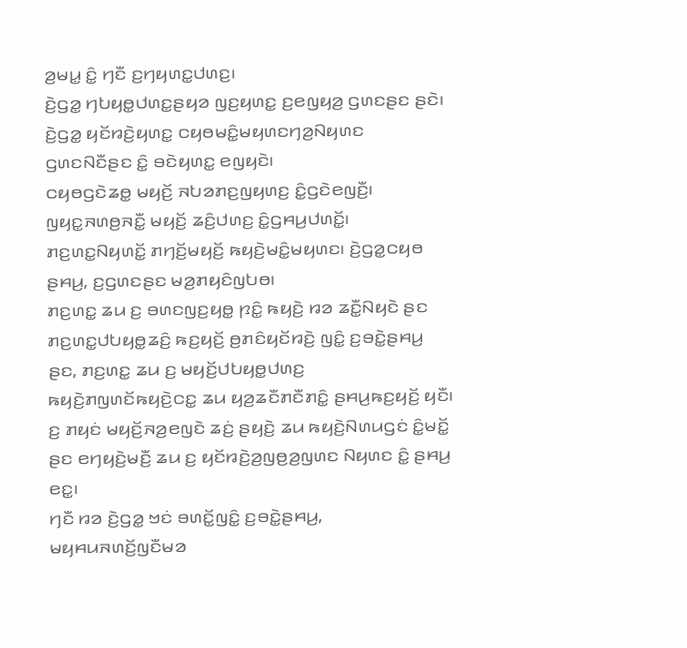ꤤ꤬ꤗꤣ꤭ ꤢꤨ꤭ ꤚꤢꤪ ꤢ꤬ꤚꤟꤛꤢ꤭ꤓꤛꤢ꤬꤯
ꤢꤧ꤬ꤞꤤ꤭ ꤚꤝꤟꤥ꤭ꤓꤛꤢ꤭ꤔꤟꤤ ꤜꤢ꤬ꤟꤛꤢ꤭ ꤢ꤬ꤕꤜꤟꤤ꤬ ꤞꤛꤢꤔꤢ ꤔꤢꤧ꤯ ꤢꤧ꤬ꤞꤤ꤭ ꤟꤢꤩꤙꤢꤧ꤬ꤟꤛꤢ꤭ ꤍꤟꤥꤗꤢꤨ꤭ꤗꤟꤛꤢꤚꤤ꤬ꤡꤟꤛꤢ ꤞꤛꤢꤡꤢꤪꤔꤢ ꤢꤨ꤭ ꤋꤢꤧꤟꤛꤢ꤭ ꤕꤜꤟꤢꤧ꤯
ꤍꤟꤥꤞꤢꤧꤘꤥ꤭ ꤗꤟꤢꤩ꤬ ꤏꤝꤤꤊꤢ꤬ꤜꤟꤛꤢ꤬ ꤢꤨ꤭ꤞꤢꤧꤕꤜꤢꤪ꤬꤯ ꤜꤟꤢ꤭ꤏꤛꤥ꤬ꤏꤢꤪ꤭ ꤗꤟꤢꤩ꤬ ꤘꤢꤨ꤬ꤓꤛꤢ꤬ ꤢꤨ꤭ꤞꤌꤣ꤬ꤓꤛꤢꤩ꤭꤯
ꤊꤢ꤬ꤛꤢ꤭ꤡꤟꤛꤢꤩ꤭ ꤊꤚꤢꤩ꤬ꤗꤟꤢꤩ꤬ ꤒꤟꤢꤧ꤬ꤗꤢꤨ꤭ꤗꤟꤛꤢ꤯ ꤢꤧ꤬ꤞꤤ꤭ꤍꤟꤥ ꤔꤌꤣ꤬, ꤢ꤬ꤞꤛꤢꤔꤢ ꤗꤤ꤬ꤊꤟꤢꤨꤜꤝꤥ꤯
ꤊꤢ꤬ꤛꤢ꤭ ꤘꤣ ꤢ꤬ ꤋꤛꤢꤜꤢ꤬ꤟꤥ꤭ ꤐꤢꤨ꤭ ꤒꤟꤢꤧ꤬ ꤙꤤ ꤘꤢꤪ꤭ꤡꤟꤢꤧ ꤔꤢ ꤊꤢ꤬ꤛꤢ꤭ꤓꤝꤟꤥ꤭ꤘꤢꤨ꤬ ꤒꤢ꤬ꤟꤢꤩ꤬ ꤥ꤬ꤊꤢꤨꤟꤢꤩꤙꤢꤧ꤬ ꤜꤢꤨ꤭ ꤢ꤬ꤋꤢꤧ꤭ꤔꤌꤣ꤬ ꤔꤢ, ꤊꤢ꤬ꤛꤢ꤭ ꤘꤣ ꤢ꤬ ꤗꤟꤢꤩ꤬ꤓꤝꤟꤥ꤭ꤓꤛꤢ꤬ ꤒꤟꤢꤧ꤬ꤊꤜꤛꤢꤩꤒꤟꤢꤧ꤬ꤍꤢ꤭ ꤘꤣ ꤟꤤ꤬ꤘꤢꤪꤊꤢꤪꤊꤢꤨ꤭ ꤔꤌꤣ꤬ꤒꤢ꤬ꤟꤢꤩ꤬ ꤟꤢꤪ꤯
ꤢ꤬ ꤊꤟꤢꤦ ꤗꤟꤢꤩ꤬ꤏꤤ꤬ꤕꤜꤢꤧ ꤘꤢꤦ꤬ ꤔꤟꤢꤧ꤬ ꤘꤣ ꤒꤟꤢꤧ꤬ꤡꤛꤣꤞꤢꤦ ꤢꤨ꤭ꤗꤢꤩ꤭ ꤔꤢ ꤕꤚꤟꤢꤧ꤬ꤗꤢꤪ꤬ ꤘꤣ ꤢ꤬ ꤟꤢꤩꤙꤢꤧ꤬ꤤ꤬ꤜꤥ꤬ꤤ꤬ꤜꤛꤢ ꤡꤟꤛꤢ ꤢꤨ꤭ ꤔꤌꤣ꤬ ꤕꤢ꤭꤯
ꤚꤢꤪ ꤙꤤ ꤢꤧ꤬ꤞꤤ꤭ ꤠꤢꤦ ꤋꤛꤢꤩ꤭ꤜꤢꤨ꤭ ꤢ꤬ꤋꤢꤧ꤭ꤔꤌꤣ꤬, ꤗꤟꤌꤣꤏꤛꤢꤩ꤬ꤜꤢꤪꤗꤤ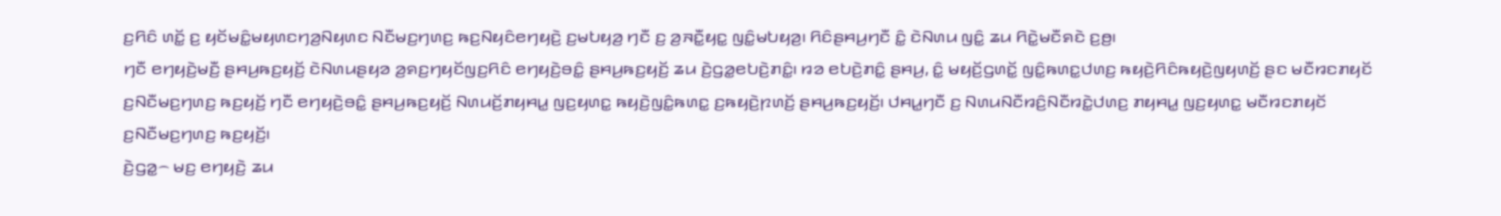ꤢ꤬ꤖꤢꤨ ꤛꤢꤩ꤭ ꤢ꤬ ꤟꤢꤩꤗꤢꤨ꤭ꤗꤟꤛꤢꤚꤤ꤬ꤡꤟꤛꤢ ꤡꤢꤪꤗꤢ꤬ꤚꤛꤢ꤬ ꤒꤢ꤬ꤡꤟꤢꤨꤕꤚꤟꤢꤧ꤬ ꤢ꤬ꤗꤝꤟꤤ꤬ ꤚꤢꤪ ꤢ꤬ ꤤ꤬ꤏꤢꤪ꤭ꤟꤢ꤭ ꤜꤢꤨ꤭ꤗꤝꤟꤤ꤬꤯ ꤖꤢꤨꤔꤌꤣ꤬ꤚꤢꤪ ꤢꤨ꤭ ꤢꤧꤡꤛꤣ ꤜꤢꤨ꤭ ꤘꤣ ꤖꤢꤧ꤭ꤗꤢꤪꤎꤢꤧ ꤢ꤬ꤥ꤬꤯
ꤚꤢꤪ ꤕꤚꤟꤢꤧ꤬ꤗꤢꤪ꤬ ꤔꤌꤣ꤬ꤒꤢ꤬ꤟꤢꤩ꤬ ꤢꤧꤡꤛꤣꤔꤟꤤ ꤤ꤬ꤎꤢ꤬ꤚꤟꤢꤩꤜꤢ꤬ꤖꤢꤨ ꤕꤚꤟꤢꤧ꤬ꤋꤢꤨ꤭ ꤔꤌꤣ꤬ꤒꤢ꤬ꤟꤢꤩ꤬ ꤘꤣ ꤢꤧ꤬ꤞꤤ꤭ꤕꤝꤢꤧ꤬ꤊꤢꤨ꤭꤯ ꤙꤤ ꤕꤝꤢꤧ꤬ꤊꤢꤨ꤭ ꤔꤌꤣ꤬, ꤢꤨ꤭ ꤗꤟꤢꤩ꤬ꤞꤛꤢꤩ꤭ ꤜꤢꤨ꤭ꤒꤛꤢ꤭ꤓꤛꤢ꤬ ꤒꤟꤢꤧ꤬ꤖꤢꤨꤒꤟꤢꤧ꤬ꤜꤟꤛꤢꤩ꤬ ꤔꤢ ꤗꤢꤪꤙꤢꤊꤟꤢꤩ ꤢ꤬ꤡꤢꤪꤗꤢ꤬ꤚꤛꤢ꤬ ꤒꤢ꤬ꤟꤢꤩ꤬ ꤚꤢꤪ ꤕꤚꤟꤢꤧ꤬ꤋꤢꤨ꤭ ꤔꤌꤣ꤬ꤒꤢ꤬ꤟꤢꤩ꤬ ꤡꤛꤣꤢꤩ꤬ꤊꤟꤌꤣ꤭ ꤜꤢ꤬ꤟꤛꤢ꤭ ꤒꤟꤢꤧ꤬ꤜꤢꤨ꤭ꤒꤛꤢ꤭ ꤢ꤬ꤒꤟꤢꤧ꤬ꤐꤛꤢꤩ꤬ ꤔꤌꤣ꤬ꤒꤢ꤬ꤟꤢꤩ꤬꤯ ꤓꤌꤣ꤭ꤚꤢꤪ ꤢ꤬ ꤡꤛꤣꤡꤢꤪꤙꤢꤨ꤬ꤡꤢꤪꤙꤢꤧ꤭ꤓꤛꤢ꤬ ꤊꤟꤌꤣ꤭ ꤜꤢ꤬ꤟꤛꤢ꤭ ꤗꤢꤪꤙꤢꤊꤟꤢꤩ ꤢ꤬ꤡꤢꤪꤗꤢ꤬ꤚꤛꤢ꤬ ꤒꤢ꤬ꤟꤢꤩ꤬꤯
ꤢꤧ꤬ꤞꤤ꤭꤮ ꤗꤢ꤬ ꤕꤚꤟꤢꤧ꤬ ꤘꤣ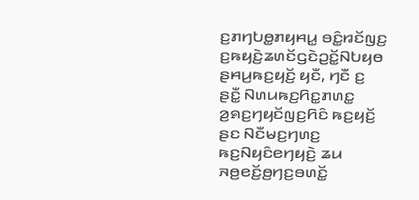ꤢ꤬ꤊꤚꤝꤥ꤭ꤊꤟꤌꤣ꤭ ꤋꤢꤨ꤭ꤙꤢꤩꤜꤢ꤬ ꤢ꤬ꤒꤟꤢꤧ꤬ꤘꤛꤢꤩꤞꤢꤧꤑꤢꤩ꤭ꤡꤝꤟꤥ ꤔꤌꤣ꤬ꤒꤢ꤬ꤟꤢꤩ꤬ ꤟꤢꤪ, ꤚꤢꤪ ꤢ꤬ ꤔꤢꤪ꤭ ꤡꤛꤣꤒꤢ꤬ꤖꤢ꤭ꤊꤛꤢ꤭ ꤤ꤬ꤎꤢ꤬ꤚꤟꤢꤩꤜꤢ꤬ꤖꤢꤨ ꤒꤢ꤬ꤟꤢꤩ꤬ ꤔꤢ ꤡꤢꤪꤗꤢ꤬ꤚꤛꤢ꤬ ꤒꤢ꤬ꤡꤟꤢꤨꤕꤚꤟꤢꤧ꤬ ꤘꤣ ꤏꤥ꤬ꤕꤢꤩ꤬ꤥ꤬ꤚꤢ꤬ꤋꤛꤢꤩ꤭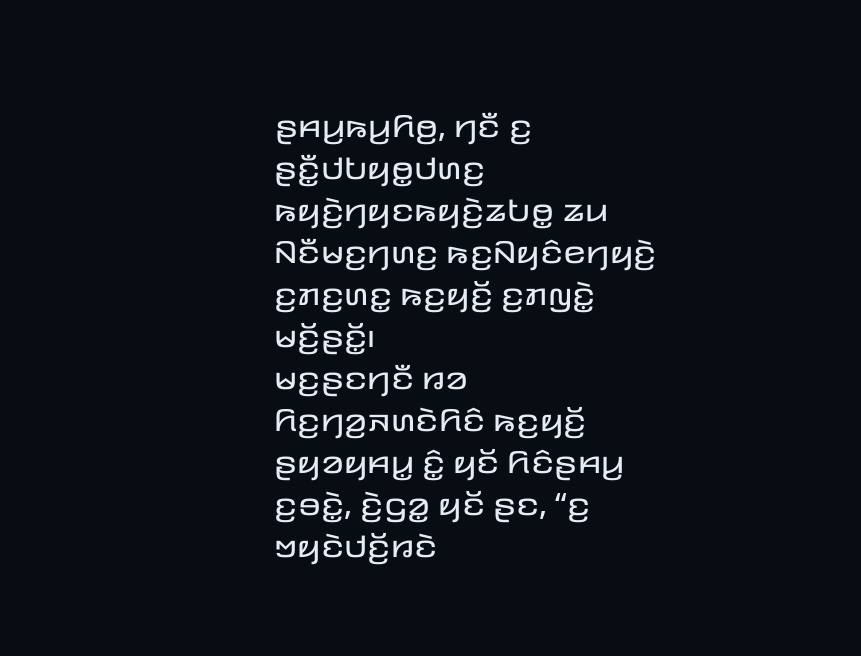ꤔꤌꤣ꤬ꤒꤣ꤬ꤖꤥ꤬, ꤚꤢꤪ ꤢ꤬ ꤔꤢꤪ꤭ꤓꤝꤟꤥ꤭ꤓꤛꤢ꤬ ꤒꤟꤢꤧ꤬ꤚꤟꤢꤒꤟꤢꤧ꤬ꤘꤝꤥ꤭ ꤘꤣ ꤡꤢꤪꤗꤢ꤬ꤚꤛꤢ꤬ ꤒꤢ꤬ꤡꤟꤢꤨꤕꤚꤟꤢꤧ꤬ ꤢ꤬ꤊꤢ꤬ꤛꤢ꤭ ꤒꤢ꤬ꤟꤢꤩ꤬ ꤢ꤬ꤊꤜꤢꤧ꤭ ꤗꤢꤩ꤬ꤔꤢꤩ꤭꤯
ꤗꤢ꤬ꤔꤢꤚꤢꤪ ꤙꤤ ꤖꤢ꤬ꤚꤤ꤬ꤏꤛꤢꤧꤖꤢꤨ ꤒꤢ꤬ꤟꤢꤩ꤬ ꤔꤟꤤꤟꤌꤣ꤭ ꤢꤨ꤭ ꤟꤢꤩ ꤖꤢꤨꤔꤌꤣ꤬ ꤢ꤬ꤋꤢꤧ꤭, ꤢꤧ꤬ꤞꤤ꤭ ꤟꤢꤩ ꤔꤢ, “ꤢ꤬ ꤠꤟꤢꤧꤓꤢꤩ꤬ꤙꤢꤧ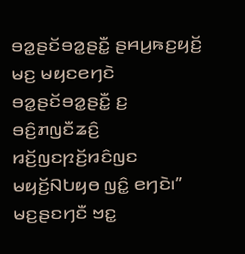ꤋꤤ꤭ꤔꤢꤩꤋꤤ꤭ꤔꤢꤪ꤭ ꤔꤌꤣ꤬ꤒꤢ꤬ꤟꤢꤩ꤬ ꤗꤢ꤬ ꤗꤟꤢꤕꤚꤢꤧ ꤋꤤ꤭ꤔꤢꤩꤋꤤ꤭ꤔꤢꤪ꤭ ꤢ꤬ ꤋꤢꤨ꤬ꤊꤜꤢꤪꤘꤢꤨ꤬ ꤙꤢꤩ꤬ꤜꤢꤐꤢꤩ꤬ꤙꤢꤨꤜꤢ ꤗꤟꤢꤩ꤬ꤡꤝꤟꤥ ꤜꤢꤨ꤭ ꤕꤚꤢꤧ꤯”
ꤗꤢ꤬ꤔꤢꤚꤢꤪ ꤠꤢ꤭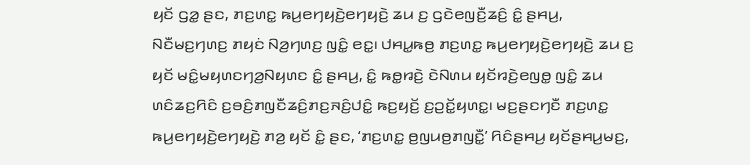ꤟꤢꤩ ꤞꤤ꤭ ꤔꤢ, ꤊꤢ꤬ꤛꤢ꤭ ꤒꤣ꤬ꤕꤚꤟꤢꤧ꤬ꤕꤚꤟꤢꤧ꤬ ꤘꤣ ꤢ꤬ ꤞꤢꤧꤕꤜꤢꤪ꤬ꤘꤢꤨ꤬ ꤢꤨ꤭ ꤔꤌꤣ꤬, ꤡꤢꤪꤗꤢ꤬ꤚꤛꤢ꤬ ꤊꤟꤢꤦ ꤡꤤ꤬ꤚꤛꤢ꤬ ꤜꤢꤨ꤭ ꤕꤢ꤭꤯ ꤓꤌꤣ꤭ꤒꤥ꤬ ꤊꤢ꤬ꤛꤢ꤭ ꤒꤣ꤬ꤕꤚꤟꤢꤧ꤬ꤕꤚꤟꤢꤧ꤬ ꤘꤣ ꤢ꤬ ꤟꤢꤩ ꤗꤢꤨ꤭ꤗꤟꤛꤢꤚꤤ꤬ꤡꤟꤛꤢ ꤢꤨ꤭ ꤔꤌꤣ꤬, ꤢꤨ꤭ ꤒꤥ꤭ꤙꤢꤧ꤬ ꤢꤧꤡꤛꤣ ꤟꤢꤩꤙꤢꤧ꤬ꤕꤜꤥ꤭ ꤜꤢꤨ꤭ ꤘꤣ ꤛꤢꤨꤘꤢ꤬ꤖꤢꤨ ꤢ꤬ꤋꤢꤨ꤬ꤊꤜꤢꤪꤘꤢꤨ꤬ꤊꤢ꤬ꤏꤢꤨ꤬ꤓꤢꤨ꤭ ꤒꤢ꤬ꤟꤢꤩ꤬ ꤢ꤬ꤑꤢꤩ꤭ꤟꤛꤢ꤭꤯ ꤗꤢ꤬ꤔꤢꤚꤢꤪ ꤊꤢ꤬ꤛꤢ꤭ ꤒꤣ꤬ꤕꤚꤟꤢꤧ꤬ꤕꤚꤟꤢꤧ꤬ ꤊꤤ꤬ ꤟꤢꤩ ꤢꤨ꤭ ꤔꤢ, ‘ꤊꤢ꤬ꤛꤢ꤭ ꤥ꤬ꤜꤣꤥ꤬ꤊꤜꤢꤪ꤭’ ꤖꤢꤨꤔꤌꤣ꤬ ꤟꤢꤩꤔꤌꤣ꤬ꤗꤢ꤬,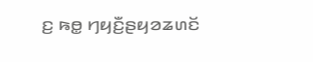ꤢ꤬ ꤒꤥ꤭ ꤚꤟꤢꤪ꤬ꤔꤟꤤꤘꤛꤢꤩ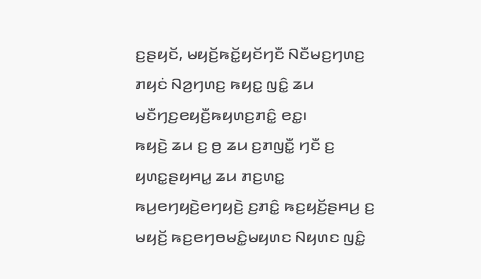ꤢ꤬ꤔꤟꤢꤩ, ꤗꤟꤢꤩ꤬ꤒꤢꤩ꤭ꤟꤢꤩꤚꤢꤪ ꤡꤢꤪꤗꤢ꤬ꤚꤛꤢ꤬ ꤊꤟꤢꤦ ꤡꤤ꤬ꤚꤛꤢ꤬ ꤒꤟꤢ꤭ ꤜꤢꤨ꤭ ꤘꤣ ꤗꤢꤪꤚꤢ꤬ꤕꤟꤢꤪ꤬ꤒꤟꤛꤢ꤬ꤊꤢꤨ꤭ ꤕꤢ꤭꤯
ꤒꤟꤢꤧ꤬ ꤘꤣ ꤢ꤬ ꤥ꤬ ꤘꤣ ꤢ꤬ꤊꤜꤢꤪ꤭ ꤚꤢꤪ ꤢ꤬ ꤟꤛꤢ꤭ꤔꤟꤌꤣ꤭ ꤘꤣ ꤊꤢ꤬ꤛꤢ꤭ ꤒꤣ꤬ꤕꤚꤟꤢꤧ꤬ꤕꤚꤟꤢꤧ꤬ ꤢ꤬ꤊꤢꤨ꤭ ꤒꤢ꤬ꤟꤢꤩ꤬ꤔꤌꤣ꤬ ꤢ꤬ ꤗꤟꤢꤩ꤬ ꤒꤢ꤬ꤕꤚꤥꤗꤢꤨ꤭ꤗꤟꤛꤢ ꤡꤟꤛꤢ ꤜꤢꤨ꤭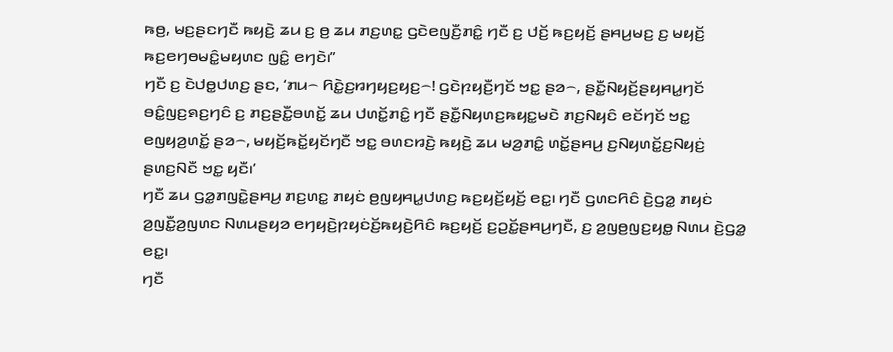ꤒꤥ꤬, ꤗꤢ꤬ꤔꤢꤚꤢꤪ ꤒꤟꤢꤧ꤬ ꤘꤣ ꤢ꤬ ꤥ꤬ ꤘꤣ ꤊꤢ꤬ꤛꤢ꤭ ꤞꤢꤧꤕꤜꤢꤪ꤬ꤊꤢꤨ꤭ ꤚꤢꤪ ꤢ꤬ ꤓꤢꤩ꤬ ꤒꤢ꤬ꤟꤢꤩ꤬ ꤔꤌꤣ꤬ꤗꤢ꤬ ꤢ꤬ ꤗꤟꤢꤩ꤬ ꤒꤢ꤬ꤕꤚꤥꤗꤢꤨ꤭ꤗꤟꤛꤢ ꤜꤢꤨ꤭ ꤕꤚꤢꤧ꤯”
ꤚꤢꤪ ꤢ꤬ ꤢꤧꤓꤥ꤭ꤓꤛꤢ꤬ ꤔꤢ, ‘ꤊꤣ꤮ ꤖꤢꤧ꤭ꤢ꤬ꤙꤚꤟꤢ꤬ꤟꤢ꤬꤮! ꤞꤢꤧꤐꤟꤢꤪ꤬ꤚꤢꤩ ꤠꤢ꤭ ꤔꤤ꤮, ꤔꤢꤪ꤭ꤡꤟꤢꤩ꤬ꤔꤟꤌꤣ꤭ꤚꤢꤩ ꤋꤢꤨ꤭ꤜꤢ꤬ꤎꤢ꤬ꤚꤢꤨ ꤢ꤬ ꤊꤢ꤬ꤔꤢꤪ꤭ꤋꤛꤢꤩ꤭ ꤘꤣ ꤓꤛꤢꤩ꤭ꤊꤢꤨ꤭ ꤚꤢꤪ ꤔꤢꤪ꤭ꤡꤟꤛꤢ꤬ꤒꤟꤢ꤭ꤗꤢꤧ ꤊꤢ꤬ꤡꤟꤢꤨ ꤕꤢꤩꤚꤢꤩ ꤠꤢ꤭ ꤕꤜꤟꤤ꤬ꤛꤢꤩ꤭ ꤔꤤ꤮, ꤗꤟꤢꤩ꤬ꤒꤢꤩ꤭ꤟꤢꤩꤚꤢꤪ ꤠꤢ꤭ ꤋꤛꤢꤙꤢꤧ꤬ ꤒꤟꤢꤧ꤬ ꤘꤣ ꤗꤤ꤬ꤊꤢꤨ꤭ ꤛꤢꤩ꤭ꤔꤌꤣ꤬ ꤢ꤬ꤡꤟꤛꤢꤩ꤭ꤢ꤬ꤡꤟꤢꤦ꤬ ꤔꤛꤢ꤬ꤡꤢꤪ ꤠꤢ꤭ ꤟꤢꤪ꤯’
ꤚꤢꤪ ꤘꤣ ꤞꤤ꤭ꤊꤜꤢꤧ꤭ꤔꤌꤣ꤬ ꤊꤢ꤬ꤛꤢ꤭ ꤊꤟꤢꤦ ꤥ꤬ꤜꤟꤌꤣ꤭ꤓꤛꤢ꤬ ꤒꤢ꤬ꤟꤢꤩ꤬ꤟꤢꤩ꤬ ꤕꤢ꤭꤯ ꤚꤢꤪ ꤞꤛꤢꤖꤢꤨ ꤢꤧ꤬ꤞꤤ꤭ ꤊꤟꤢꤦ ꤤ꤬ꤜꤢꤪ꤭ꤤ꤬ꤜꤛꤢ ꤡꤛꤣꤔꤟꤤ ꤕꤚꤟꤢꤧ꤬ꤐꤟꤢꤦꤢꤩ꤬ꤒꤟꤢꤧ꤬ꤖꤢꤨ ꤒꤢ꤬ꤟꤢꤩ꤬ ꤢ꤬ꤑꤢꤩ꤭ꤔꤌꤣ꤬ꤚꤢꤪ, ꤢ꤬ ꤤ꤬ꤜꤥ꤬ꤜꤢ꤬ꤟꤥ꤭ ꤡꤛꤣ ꤢꤧ꤬ꤞꤤ꤭ ꤕꤢ꤭꤯
ꤚꤢꤪ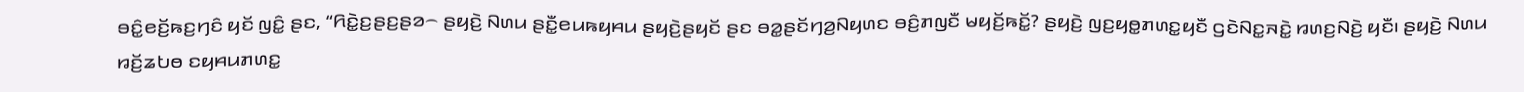ꤋꤢꤨ꤭ꤕꤢꤩ꤬ꤒꤢ꤬ꤚꤢꤨ ꤟꤢꤩ ꤜꤢꤨ꤭ ꤔꤢ, “ꤖꤢꤧ꤭ꤢ꤬ꤔꤢ꤬ꤔꤤ꤮ ꤔꤟꤢꤧ꤬ ꤡꤛꤣ ꤔꤢꤪ꤭ꤕꤣꤒꤟꤌꤣ ꤔꤟꤢꤧ꤬ꤔꤟꤢꤩ ꤔꤢ ꤋꤤ꤭ꤔꤢꤩꤚꤤ꤬ꤡꤟꤛꤢ ꤋꤢꤨ꤬ꤊꤜꤢꤪ ꤗꤟꤢꤩ꤬ꤒꤢꤩ꤭? ꤔꤟꤢꤧ꤬ ꤜꤢ꤬ꤟꤥ꤭ꤊꤛꤢ꤭ꤟꤢꤪ ꤞꤢꤧꤡꤢ꤭ꤏꤢꤧ꤭ ꤙꤛꤢ꤬ꤡꤢꤧ꤬ ꤟꤢꤪ꤯ ꤔꤟꤢꤧ꤬ ꤡꤛꤣ ꤙꤢꤩ꤬ꤘꤝꤥ ꤢꤟꤌꤣꤊꤛꤢ꤭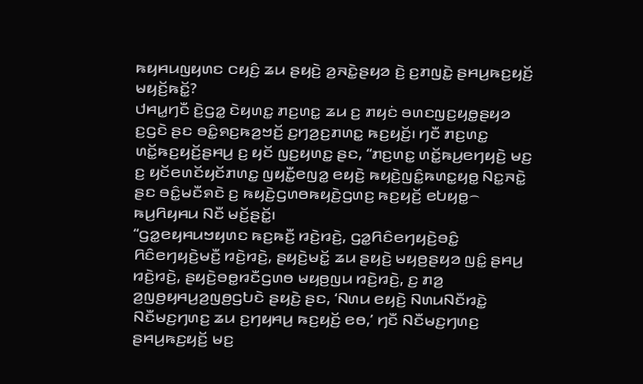ꤒꤟꤌꤣꤜꤟꤛꤢ ꤍꤟꤢꤨ꤬ ꤘꤣ ꤔꤟꤢꤧ꤬ ꤤ꤬ꤏꤢꤧ꤭ꤔꤟꤤ ꤢꤧ꤬ ꤢ꤬ꤊꤜꤢꤧ꤭ ꤔꤌꤣ꤬ꤒꤢ꤬ꤟꤢꤩ꤬ ꤗꤟꤢꤩ꤬ꤒꤢꤩ꤭?
ꤓꤌꤣ꤭ꤚꤢꤪ ꤢꤧ꤬ꤞꤤ꤭ ꤢꤧꤟꤛꤢ꤭ ꤊꤢ꤬ꤛꤢ꤭ ꤘꤣ ꤢ꤬ ꤊꤟꤢꤦ ꤋꤛꤢꤜꤢ꤬ꤟꤥ꤭ꤔꤟꤤ ꤢ꤬ꤞꤢꤧ ꤔꤢ ꤋꤢꤨ꤭ꤎꤢ꤬ꤒꤤ꤬ꤠꤢꤩ꤬ ꤢ꤬ꤚꤤ꤬ꤢ꤬ꤊꤛꤢ꤭ ꤒꤢ꤬ꤟꤢꤩ꤬꤯ ꤚꤢꤪ ꤊꤢ꤬ꤛꤢ꤭ ꤛꤢꤩ꤭ꤒꤢ꤬ꤟꤢꤩ꤬ꤔꤌꤣ꤬ ꤢ꤬ ꤟꤢꤩ ꤜꤢ꤬ꤟꤛꤢ꤭ ꤔꤢ, “ꤊꤢ꤬ꤛꤢ꤭ ꤛꤢꤩ꤭ꤒꤣ꤬ꤕꤚꤟꤢꤧ꤬ ꤗꤢ꤬ ꤢ꤬ ꤟꤢꤩꤕꤛꤢꤩꤟꤢꤩꤊꤛꤢ꤭ ꤜꤟꤢꤪ꤭ꤕꤜꤤ꤭ ꤕꤟꤢꤧ꤬ ꤒꤟꤢꤧ꤬ꤜꤢꤨ꤭ꤒꤛꤢ꤭ꤟꤥ꤭ ꤡꤢ꤭ꤏꤢꤧ꤭ ꤔꤢ ꤋꤢꤨ꤭ꤗꤢꤪꤎꤢꤧ ꤢ꤬ ꤒꤟꤢꤧ꤬ꤞꤛꤥꤒꤟꤢꤧ꤬ꤞꤛꤢ꤬ ꤒꤢ꤬ꤟꤢꤩ꤬ ꤕꤝꤟꤥ꤭꤮ ꤒꤣ꤬ꤖꤟꤌꤣ ꤡꤢꤪ ꤗꤢꤩ꤬ꤔꤢꤩ꤭꤯
“ꤞꤤ꤭ꤕꤟꤌꤣꤠꤟꤛꤢ ꤒꤢ꤬ꤒꤢꤪ꤬ ꤙꤢꤧ꤬ꤙꤢꤧ꤬, ꤞꤤ꤭ꤖꤢꤨꤕꤚꤟꤢꤧ꤬ꤋꤢꤨ꤭ ꤖꤢꤨꤕꤚꤟꤢꤧ꤬ꤗꤢꤪ꤬ ꤙꤢꤧ꤬ꤙꤢꤧ꤬, ꤔꤟꤢꤧ꤬ꤗꤢꤩ꤭ ꤘꤣ ꤔꤟꤢꤧ꤬ ꤗꤟꤥ꤬ꤔꤟꤤ ꤜꤢꤨ꤭ ꤔꤌꤣ꤬ ꤙꤢꤧ꤬ꤙꤢꤧ꤬, ꤔꤟꤢꤧ꤬ꤋꤥ꤭ꤙꤢꤪꤞꤛꤥ ꤗꤟꤥ꤬ꤜꤣ ꤙꤢꤧ꤬ꤙꤢꤧ꤬, ꤢ꤬ ꤊꤤ꤬ ꤤ꤬ꤜꤥ꤬ꤟꤌꤣ꤬ꤤ꤬ꤜꤥ꤬ꤞꤝꤢꤧ ꤔꤟꤢꤧ꤬ ꤔꤢ, ‘ꤡꤛꤣ ꤕꤟꤢꤧ꤬ ꤡꤛꤣꤡꤢꤪꤙꤢꤧ꤭ ꤡꤢꤪꤗꤢ꤬ꤚꤛꤢ꤬ ꤘꤣ ꤢ꤬ꤚꤟꤌꤣ꤬ ꤒꤢ꤬ꤟꤢꤩ꤬ ꤕꤥ,’ ꤚꤢꤪ ꤡꤢꤪꤗꤢ꤬ꤚꤛꤢ꤬ ꤔꤌꤣ꤬ꤒꤢ꤬ꤟꤢꤩ꤬ ꤗꤢ꤬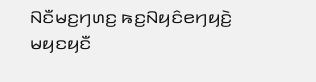ꤡꤢꤪꤗꤢ꤬ꤚꤛꤢ꤬ ꤒꤢ꤬ꤡꤟꤢꤨꤕꤚꤟꤢꤧ꤬ ꤗꤟꤢꤟꤢꤪ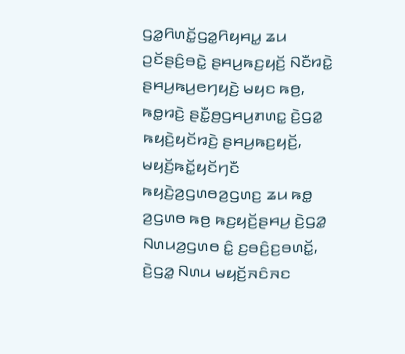ꤞꤤ꤭ꤖꤛꤢꤩ꤭ꤞꤤ꤭ꤖꤟꤌꤣ꤭ ꤘꤣ ꤑꤢꤩꤔꤢꤨ꤬ꤋꤢꤧ꤭ ꤔꤌꤣ꤬ꤒꤢ꤬ꤟꤢꤩ꤬ ꤡꤢꤪꤙꤢꤧ꤭ ꤔꤌꤣ꤬ꤒꤣ꤬ꤕꤚꤟꤢꤧ꤬ ꤗꤟꤢ ꤒꤥ꤬,
ꤒꤥ꤭ꤙꤢꤧ꤬ ꤔꤢꤪ꤭ꤥ꤬ꤞꤌꤣ꤬ꤊꤛꤢ꤭ ꤢꤧ꤬ꤞꤤ꤭ ꤒꤟꤢꤧ꤬ꤟꤢꤩꤙꤢꤧ꤬ ꤔꤌꤣ꤬ꤒꤢ꤬ꤟꤢꤩ꤬, ꤗꤟꤢꤩ꤬ꤒꤢꤩ꤭ꤟꤢꤩꤚꤢꤪ ꤒꤟꤢꤧ꤬ꤤ꤬ꤞꤛꤥꤤ꤬ꤞꤛꤢ꤬ ꤘꤣ ꤒꤥ꤭ ꤤ꤬ꤞꤛꤥ ꤒꤥ꤬ ꤒꤢ꤬ꤟꤢꤩ꤬ꤔꤌꤣ꤬ ꤢꤧ꤬ꤞꤤ꤭ ꤡꤛꤣꤤ꤬ꤞꤛꤥ ꤢꤨ꤭ ꤢ꤬ꤋꤢꤨ꤬ꤢ꤬ꤋꤛꤢꤩ꤭, ꤢꤧ꤬ꤞꤤ꤭ ꤡꤛꤣ ꤗꤟꤢꤩ꤬ꤏꤢꤨꤏꤢ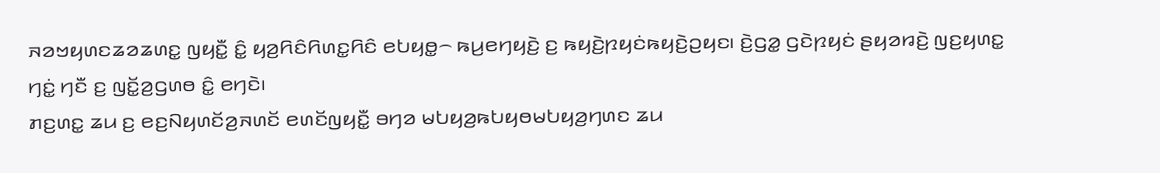ꤏꤤꤠꤟꤛꤢꤘꤤꤘꤛꤢ꤭ ꤜꤟꤢꤪ꤭ ꤢꤨ꤭ ꤟꤤ꤬ꤖꤢꤨꤖꤛꤢ꤭ꤖꤢꤨ ꤕꤝꤟꤥ꤭꤮ ꤒꤣ꤬ꤕꤚꤟꤢꤧ꤬ ꤢ꤬ ꤒꤟꤢꤧ꤬ꤐꤟꤢꤦꤒꤟꤢꤧ꤬ꤑꤟꤢ꤯ ꤢꤧ꤬ꤞꤤ꤭ ꤞꤢꤧꤐꤟꤢꤦ ꤔꤟꤤꤙꤢꤧ꤬ ꤜꤢ꤬ꤟꤛꤢ꤭ ꤚꤢꤦ꤭ ꤚꤢꤪ ꤢ꤬ ꤜꤢꤩ꤭ꤤ꤬ꤞꤛꤥ ꤢꤨ꤭ ꤕꤚꤢꤧ꤯
ꤊꤢ꤬ꤛꤢ꤭ ꤘꤣ ꤢ꤬ ꤕꤢ꤬ꤡꤟꤛꤢꤩꤤ꤬ꤏꤛꤢꤩ ꤕꤛꤢꤩꤜꤟꤢꤪ꤭ ꤋꤚꤤ ꤗꤝꤟꤤ꤬ꤒꤝꤟꤥꤗꤝꤟꤤ꤬ꤚꤛꤢ ꤘꤣ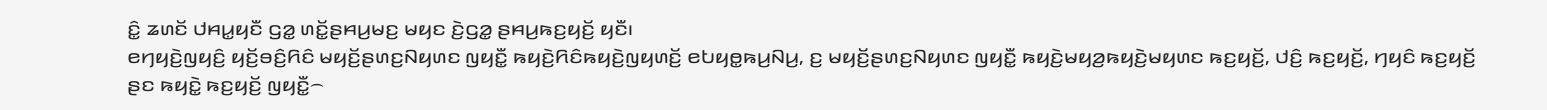ꤢꤨ꤭ ꤘꤛꤢꤩ ꤓꤌꤣ꤭ꤟꤢꤪ ꤞꤤ꤭ ꤛꤢꤩ꤭ꤔꤌꤣ꤬ꤗꤢ꤬ ꤗꤟꤢ ꤢꤧ꤬ꤞꤤ꤭ ꤔꤌꤣ꤬ꤒꤢ꤬ꤟꤢꤩ꤬ ꤟꤢꤪ꤯
ꤕꤚꤟꤢꤧ꤬ꤜꤟꤢꤨ꤬ ꤟꤢꤩ꤬ꤋꤢꤨ꤬ꤖꤢꤨ ꤗꤟꤢꤩ꤬ꤔꤛꤢ꤬ꤡꤟꤛꤢ ꤜꤟꤢꤪ꤭ ꤒꤟꤢꤧ꤬ꤖꤢꤨꤒꤟꤢꤧ꤬ꤜꤟꤛꤢꤩ꤬ ꤕꤝꤟꤥ꤭ꤒꤣ꤬ꤡꤣ꤬, ꤢ꤬ ꤗꤟꤢꤩ꤬ꤔꤛꤢ꤬ꤡꤟꤛꤢ ꤜꤟꤢꤪ꤭ ꤒꤟꤢꤧ꤬ꤗꤟꤤ꤬ꤒꤟꤢꤧ꤬ꤗꤟꤛꤢ ꤒꤢ꤬ꤟꤢꤩ꤬, ꤓꤢꤨ꤬ ꤒꤢ꤬ꤟꤢꤩ꤬, ꤚꤟꤢꤨ ꤒꤢ꤬ꤟꤢꤩ꤬ ꤔꤢ ꤒꤟꤢꤧ꤭ ꤒꤢ꤬ꤟꤢꤩ꤬ ꤜꤟꤢꤪ꤭꤮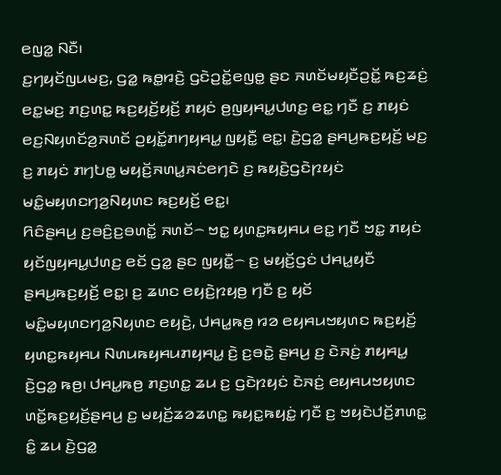ꤕꤜꤤ꤭ ꤡꤢꤪ꤯
ꤢ꤬ꤚꤟꤢꤩꤜꤣꤗꤢ꤬, ꤞꤤ꤭ ꤒꤥ꤭ꤙꤢꤧ꤬ ꤞꤢꤧꤑꤢꤩ꤭ꤕꤜꤥ꤭ ꤔꤢ ꤏꤛꤢꤩꤗꤟꤢꤪꤑꤢꤩ꤭ ꤒꤢ꤬ꤘꤢꤦ꤬ ꤕꤢ꤭ꤗꤢ꤬ ꤊꤢ꤬ꤛꤢ꤭ ꤒꤢ꤬ꤟꤢꤩ꤬ꤟꤢꤩ꤬ ꤊꤟꤢꤦ ꤥ꤬ꤜꤟꤌꤣ꤭ꤓꤛꤢ꤬ ꤕꤢ꤭ ꤚꤢꤪ ꤢ꤬ ꤊꤟꤢꤦ ꤕꤢ꤬ꤡꤟꤛꤢꤩꤤ꤬ꤏꤛꤢꤩ ꤑꤟꤢꤩ꤭ꤊꤚꤟꤌꤣ꤭ ꤜꤟꤢꤪ꤭ ꤕꤢ꤭꤯ ꤢꤧ꤬ꤞꤤ꤭ ꤔꤌꤣ꤬ꤒꤢ꤬ꤟꤢꤩ꤬ ꤗꤢ꤬ ꤢ꤬ ꤊꤟꤢꤦ ꤊꤚꤝꤥ꤭ ꤗꤟꤢꤩ꤬ꤏꤛꤣ꤭ꤏꤢꤦꤕꤚꤢꤧ ꤢ꤬ ꤒꤟꤢꤧ꤬ꤞꤢꤧꤐꤟꤢꤦ ꤗꤢꤨ꤭ꤗꤟꤛꤢꤚꤤ꤬ꤡꤟꤛꤢ ꤒꤢ꤬ꤟꤢꤩ꤬ ꤕꤢ꤭꤯
ꤖꤢꤨꤔꤌꤣ꤬ ꤢ꤬ꤋꤢꤨ꤬ꤢ꤬ꤋꤛꤢꤩ꤭ ꤏꤛꤢꤩ꤮ ꤠꤢ꤭ ꤟꤛꤢ꤭ꤒꤟꤌꤣ ꤕꤢ꤭ ꤚꤢꤪ ꤠꤢ꤭ ꤊꤟꤢꤦ ꤟꤢꤩꤜꤟꤌꤣ꤭ꤓꤛꤢ꤬ ꤕꤢꤩ ꤞꤤ꤭ ꤔꤢ ꤜꤟꤢꤪ꤭꤮ ꤢ꤬ ꤗꤟꤢꤩ꤬ꤞꤢꤦ ꤓꤌꤣ꤭ꤟꤢꤪ ꤔꤌꤣ꤬ꤒꤢ꤬ꤟꤢꤩ꤬ ꤕꤢ꤭꤯ ꤢ꤬ ꤘꤛꤢ ꤕꤟꤢꤧ꤬ꤐꤟꤥ꤬ ꤚꤢꤪ ꤢ꤬ ꤟꤢꤩ ꤗꤢꤨ꤭ꤗꤟꤛꤢꤚꤤ꤬ꤡꤟꤛꤢ ꤕꤟꤢꤧ꤬, ꤓꤌꤣ꤭ꤒꤥ꤬ ꤙꤤ ꤕꤟꤌꤣꤠꤟꤛꤢ ꤒꤢ꤬ꤟꤢꤩ꤬ ꤟꤛꤢ꤭ꤒꤟꤌꤣ ꤡꤛꤣꤒꤟꤌꤣꤊꤟꤌꤣ꤭ ꤢꤧ꤬ ꤢ꤬ꤋꤢꤧ꤭ ꤔꤌꤣ꤬ ꤢ꤬ ꤢꤧꤏꤢꤦ꤬ ꤊꤟꤌꤣ꤭ ꤢꤧ꤬ꤞꤤ꤭ ꤒꤥ꤬꤯ ꤓꤌꤣ꤭ꤒꤥ꤬ ꤊꤢ꤬ꤛꤢ꤭ ꤘꤣ ꤢ꤬ ꤞꤢꤧꤐꤟꤢꤦ ꤢꤧꤏꤢꤦ꤬ ꤕꤟꤌꤣꤠꤟꤛꤢ ꤛꤢꤩ꤭ꤒꤢ꤬ꤟꤢꤩ꤬ꤔꤌꤣ꤬ ꤢ꤬ ꤗꤟꤢꤩ꤬ꤘꤤꤘꤛꤢ꤭ ꤒꤟꤢ꤭ꤒꤟꤢꤦ꤭ ꤚꤢꤪ ꤢ꤬ ꤠꤟꤢꤧꤓꤢꤩ꤬ꤊꤛꤢ꤭ ꤢꤨ꤭ ꤘꤣ ꤢꤧ꤬ꤞꤤ꤭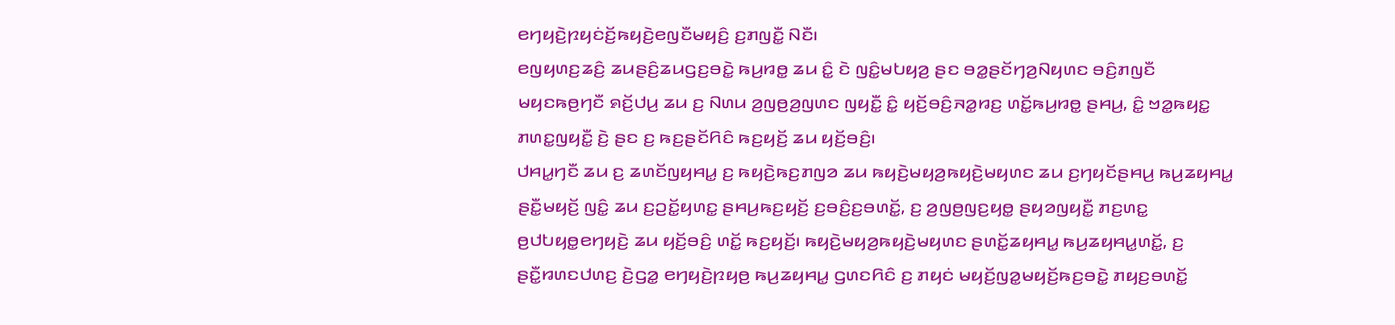ꤕꤚꤟꤢꤧ꤬ꤐꤟꤢꤦꤢꤩ꤬ꤒꤟꤢꤧ꤬ꤕꤜꤢꤪꤗꤟꤢꤨ꤬ ꤢ꤬ꤊꤜꤢꤪ꤭ ꤡꤢꤪ꤯
ꤕꤜꤟꤛꤢ꤬ꤘꤢꤨ꤬ ꤘꤣꤔꤢꤨ꤬ꤘꤣꤞꤢ꤬ꤋꤢꤧ꤭ ꤒꤣ꤬ꤙꤥ꤭ ꤘꤣ ꤢꤨ꤭ ꤢꤧ ꤜꤢꤨ꤭ꤗꤝꤟꤤ꤬ ꤔꤢ ꤋꤤ꤭ꤔꤢꤩꤚꤤ꤬ꤡꤟꤛꤢ ꤋꤢꤨ꤬ꤊꤜꤢꤪ ꤗꤟꤢꤒꤥ꤬ꤚꤢꤪ ꤎꤢꤩ꤬ꤓꤣ꤬ ꤘꤣ ꤢ꤬ ꤡꤛꤣ ꤤ꤬ꤜꤥ꤬ꤤ꤬ꤜꤛꤢ ꤜꤟꤢꤪ꤭ ꤢꤨ꤭ ꤟꤢꤩ꤬ꤋꤢꤨ꤬ꤏꤤ꤭ꤙꤢ꤬ ꤛꤢꤩ꤭ꤒꤣ꤬ꤙꤥ꤭ ꤔꤌꤣ꤬, ꤢꤨ꤭ ꤠꤤ꤭ꤒꤟꤢ꤭ ꤊꤛꤢ꤭ꤜꤟꤢꤪ꤭ ꤢꤧ꤬ ꤔꤢ ꤢ꤬ ꤒꤢ꤬ꤔꤢꤩꤖꤢꤨ ꤒꤢ꤬ꤟꤢꤩ꤬ ꤘꤣ ꤟꤢꤩ꤬ꤋꤢꤨ꤬꤯
ꤓꤌꤣ꤭ꤚꤢꤪ ꤘꤣ ꤢ꤬ ꤘꤛꤢꤩꤜꤟꤌꤣ꤭ ꤢ꤬ ꤒꤟꤢꤧ꤬ꤒꤢ꤬ꤊꤜꤤ ꤘꤣ ꤒꤟꤢꤧ꤬ꤗꤟꤤ꤬ꤒꤟꤢꤧ꤬ꤗꤟꤛꤢ ꤘꤣ ꤢ꤬ꤚꤟꤢꤩꤔꤌꤣ꤬ ꤒꤣ꤬ꤘꤟꤌꤣ꤭ ꤔꤢꤪ꤭ꤗꤟꤢꤩ꤬ ꤜꤢꤨ꤭ ꤘꤣ ꤢ꤬ꤑꤢꤩ꤭ꤟꤛꤢ꤭ ꤔꤌꤣ꤬ꤒꤢ꤬ꤟꤢꤩ꤬ ꤢ꤬ꤋꤢꤨ꤬ꤢ꤬ꤋꤛꤢꤩ꤭, ꤢ꤬ ꤤ꤬ꤜꤥ꤬ꤜꤢ꤬ꤟꤥ꤭ ꤔꤟꤤꤜꤟꤢꤪ꤭ ꤊꤢ꤬ꤛꤢ꤭ ꤥ꤬ꤓꤝꤟꤥ꤭ꤕꤚꤟꤢꤧ꤬ ꤘꤣ ꤟꤢꤩ꤬ꤋꤢꤨ꤬ ꤛꤢꤩ꤭ ꤒꤢ꤬ꤟꤢꤩ꤬꤯ ꤒꤟꤢꤧ꤬ꤗꤟꤤ꤬ꤒꤟꤢꤧ꤬ꤗꤟꤛꤢ ꤔꤛꤢꤩ꤭ꤘꤟꤌꤣ꤭ ꤒꤣ꤬ꤘꤟꤌꤣ꤭ꤛꤢꤩ꤭, ꤢ꤬ ꤔꤢꤪ꤭ꤙꤛꤢꤓꤛꤢ꤬ ꤢꤧ꤬ꤞꤤ꤭ ꤕꤚꤟꤢꤧ꤬ꤐꤟꤥ꤬ ꤒꤣ꤬ꤘꤟꤌꤣ꤭ ꤞꤛꤢꤖꤢꤨ ꤢ꤬ ꤊꤟꤢꤦ ꤗꤟꤢꤩ꤬ꤜꤤ꤭ꤗꤟꤢꤩ꤬ꤒꤢ꤬ꤋꤢꤧ꤭ ꤊꤟꤢ꤬ꤋꤛꤢꤩ꤭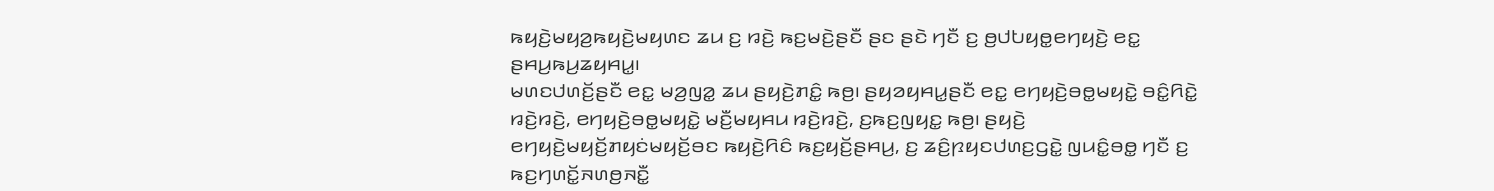ꤒꤟꤢꤧ꤬ꤗꤟꤤ꤬ꤒꤟꤢꤧ꤬ꤗꤟꤛꤢ ꤘꤣ ꤢ꤬ ꤙꤢꤧ꤬ ꤒꤢ꤬ꤗꤢꤧ꤬ꤔꤢꤪ ꤔꤢ ꤔꤢꤧ ꤚꤢꤪ ꤢ꤬ ꤥ꤬ꤓꤝꤟꤥ꤭ꤕꤚꤟꤢꤧ꤬ ꤕꤢ꤭ ꤔꤌꤣ꤬ꤒꤣ꤬ꤘꤟꤌꤣ꤭꤯
ꤗꤛꤢꤓꤛꤢꤩ꤬ꤔꤢꤪ ꤕꤢ꤭ ꤗꤤ꤬ꤜꤤ꤭ ꤘꤣ ꤔꤟꤢꤧ꤬ꤊꤢꤨ꤭ ꤒꤥ꤬꤯ ꤔꤟꤤꤟꤌꤣ꤭ꤔꤢꤪ ꤕꤢ꤭ ꤕꤚꤟꤢꤧ꤬ꤋꤥ꤭ꤗꤟꤢꤧ꤭ ꤋꤢꤨ꤭ꤖꤢꤧ꤭ ꤙꤢꤧ꤬ꤙꤢꤧ꤬, ꤕꤚꤟꤢꤧ꤬ꤋꤥ꤭ꤗꤟꤢꤧ꤭ ꤗꤢꤪ꤬ꤗꤟꤌꤣ ꤙꤢꤧ꤬ꤙꤢꤧ꤬, ꤢ꤬ꤒꤢ꤬ꤜꤟꤢ꤭ ꤒꤥ꤬꤯ ꤔꤟꤢꤧ꤬ ꤕꤚꤟꤢꤧ꤬ꤗꤟꤢꤩ꤬ꤊꤟꤢꤦꤗꤟꤢꤩ꤬ꤋꤢ ꤒꤟꤢꤧ꤬ꤖꤢꤨ ꤒꤢ꤬ꤟꤢꤩ꤬ꤔꤌꤣ꤬, ꤢ꤬ ꤘꤢꤨ꤬ꤐꤟꤢꤓꤛꤢ꤬ꤞꤢꤧ꤭ ꤜꤣꤢꤨ꤭ꤋꤥ꤭ ꤚꤢꤪ ꤢ꤬ ꤒꤢ꤬ꤚꤛꤢꤩ꤭ꤏꤛꤥ꤬ꤏꤢꤪ꤭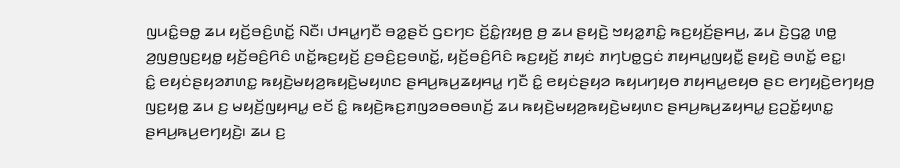ꤜꤣꤢꤨ꤭ꤋꤥ꤭ ꤘꤣ ꤟꤢꤩ꤬ꤋꤢꤨ꤬ꤛꤢꤩ꤭ ꤡꤢꤪ꤯ ꤓꤌꤣ꤭ꤚꤢꤪ ꤋꤤ꤭ꤔꤢꤩ ꤞꤢꤚꤢ ꤢꤩ꤬ꤢꤨ꤭ꤐꤟꤥ꤬ ꤥ꤬ ꤘꤣ ꤔꤟꤢꤧ꤬ ꤠꤟꤤ꤭ꤊꤢꤨ꤭ ꤒꤢ꤬ꤟꤢꤩ꤬ꤔꤌꤣ꤬, ꤘꤣ ꤢꤧ꤬ꤞꤤ꤭ ꤛꤥ꤭ ꤤ꤬ꤜꤥ꤬ꤜꤢ꤬ꤟꤥ꤭ ꤟꤢꤩ꤬ꤋꤢꤨ꤬ꤖꤢꤨ ꤛꤢꤩ꤭ꤒꤢ꤬ꤟꤢꤩ꤬ ꤢ꤬ꤋꤢꤨ꤬ꤢ꤬ꤋꤛꤢꤩ꤭, ꤟꤢꤩ꤬ꤋꤢꤨ꤬ꤖꤢꤨ ꤒꤢ꤬ꤟꤢꤩ꤬ ꤊꤟꤢꤦ ꤊꤚꤝꤥ꤭ꤞꤢꤦ ꤊꤟꤌꤣ꤭ꤜꤟꤢꤪ꤭ ꤔꤟꤢꤧ꤬ ꤋꤛꤢꤩ꤭ ꤕꤢ꤭꤯
ꤢꤨ꤭ ꤕꤟꤢꤦꤔꤟꤤꤊꤛꤢ꤭ ꤒꤟꤢꤧ꤬ꤗꤟꤤ꤬ꤒꤟꤢꤧ꤬ꤗꤟꤛꤢ ꤔꤌꤣ꤬ꤒꤣ꤬ꤘꤟꤌꤣ꤭ ꤚꤢꤪ ꤢꤨ꤭ ꤕꤟꤢꤦꤔꤟꤤ ꤒꤟꤣꤚꤟꤥ ꤊꤟꤌꤣ꤭ꤕꤟꤥ ꤔꤢ ꤕꤚꤟꤢꤧ꤬ꤕꤚꤟꤥ꤬ ꤜꤢ꤬ꤟꤥ꤭ ꤘꤣ ꤢ꤬ ꤗꤟꤢꤩ꤬ꤜꤟꤌꤣ꤭ ꤕꤢꤩ ꤢꤨ꤭ ꤒꤟꤢꤧ꤬ꤒꤢ꤬ꤊꤜꤤꤋꤥꤋꤛꤢꤩ꤬ ꤘꤣ ꤒꤟꤢꤧ꤬ꤗꤟꤤ꤬ꤒꤟꤢꤧ꤬ꤗꤟꤛꤢ ꤔꤌꤣ꤬ꤒꤣ꤬ꤘꤟꤌꤣ꤭ ꤢ꤬ꤑꤢꤩ꤭ꤟꤛꤢ꤭ ꤔꤌꤣ꤬ꤒꤣ꤬ꤕꤚꤟꤢꤧ꤬꤯ ꤘꤣ ꤢ꤬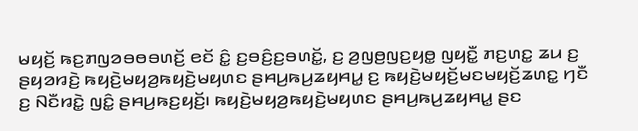ꤗꤟꤢꤩ꤬ ꤒꤢ꤬ꤊꤜꤤꤋꤥꤋꤛꤢꤩ꤬ ꤕꤢꤩ ꤢꤨ꤭ ꤢ꤬ꤋꤢꤨ꤬ꤢ꤬ꤋꤛꤢꤩ꤭, ꤢ꤬ ꤤ꤬ꤜꤥ꤬ꤜꤢ꤬ꤟꤥ꤭ ꤜꤟꤢꤪ꤭ ꤊꤢ꤬ꤛꤢ꤭ ꤘꤣ ꤢ꤬ ꤔꤟꤤꤙꤢꤧ꤬ ꤒꤟꤢꤧ꤬ꤗꤟꤤ꤬ꤒꤟꤢꤧ꤬ꤗꤟꤛꤢ ꤔꤌꤣ꤬ꤒꤣ꤬ꤘꤟꤌꤣ꤭ ꤢ꤬ ꤒꤟꤢꤧ꤬ꤗꤟꤢꤩ꤬ꤗꤢꤗꤟꤢꤩ꤬ꤘꤛꤢ꤭ ꤚꤢꤪ ꤢ꤬ ꤡꤢꤪꤙꤢꤧ꤭ ꤜꤢꤨ꤭ ꤔꤌꤣ꤬ꤒꤢ꤬ꤟꤢꤩ꤬꤯ ꤒꤟꤢꤧ꤬ꤗꤟꤤ꤬ꤒꤟꤢꤧ꤬ꤗꤟꤛꤢ ꤔꤌꤣ꤬ꤒꤣ꤬ꤘꤟꤌꤣ꤭ ꤔꤢ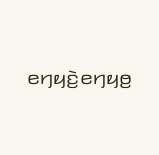ꤕꤚꤟꤢꤧ꤬ꤕꤚꤟꤥ꤬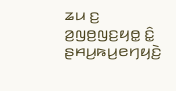ꤘꤣ ꤢ꤬ ꤤ꤬ꤜꤥ꤬ꤜꤢ꤬ꤟꤥ꤭ ꤢꤨ꤭ ꤔꤌꤣ꤬ꤒꤣ꤬ꤕꤚꤟꤢꤧ꤬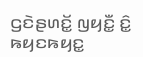ꤞꤢꤧꤔꤛꤢꤩ꤭ ꤜꤟꤢꤪ꤭ ꤢꤨ꤭ ꤒꤟꤢꤒꤟꤢ꤭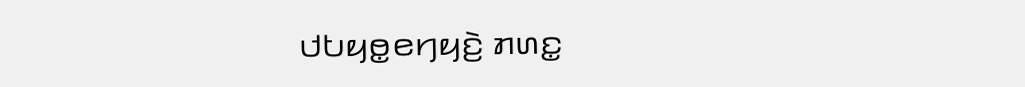ꤓꤝꤟꤥ꤭ꤕꤚꤟꤢꤧ꤬ ꤊꤛꤢ꤭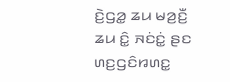ꤢꤧ꤬ꤞꤤ꤭ ꤘꤣ ꤗꤤ꤬ꤢꤪ꤬ ꤘꤣ ꤢꤨ꤭ ꤏꤢꤦꤢꤦ꤭ ꤔꤢ ꤛꤢ꤬ꤞꤢꤨꤙꤛꤢ꤭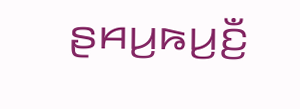ꤔꤌꤣ꤬ꤒꤣ꤬ꤢꤪ꤬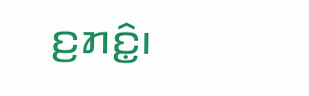ꤢ꤬ꤊꤢꤨ꤭꤯